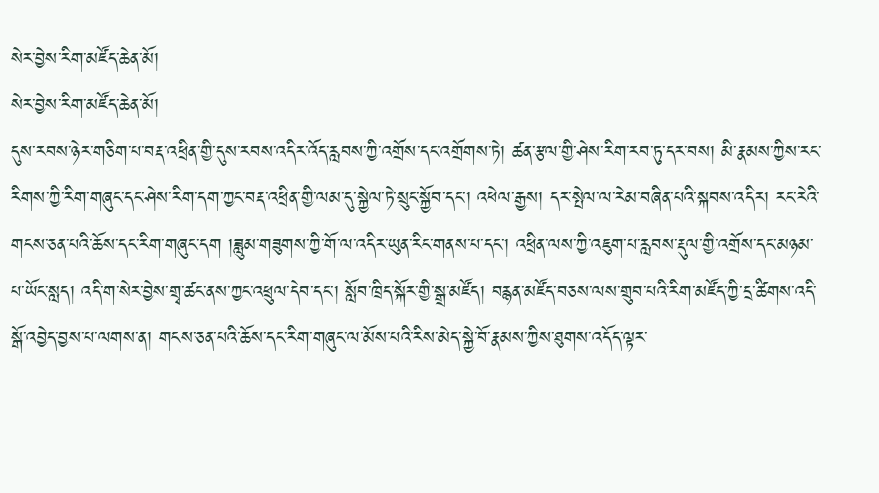སེར་བྱེས་རིག་མཛོད་ཆེན་མོ།
སེར་བྱེས་རིག་མཛོད་ཆེན་མོ།
དུས་རབས་ཉེར་གཅིག་པ་བརྡ་འཕྲིན་གྱི་དུས་རབས་འདིར་འོད་རླབས་ཀྱི་འགྲོས་དང་འགྲོགས་ཏེ། ཚན་རྩལ་གྱི་ཤེས་རིག་རབ་ཏུ་དར་བས། མི་རྣམས་ཀྱིས་རང་རིགས་ཀྱི་རིག་གཞུང་དང་ཤེས་རིག་དག་ཀྱང་བརྡ་འཕྲིན་གྱི་ལམ་དུ་སྐྱེལ་ཏེ་སྲུང་སྐྱོབ་དང་། འཕེལ་རྒྱས། དར་སྤེལ་ལ་རེམ་བཞིན་པའི་སྐབས་འདིར། རང་རེའི་གངས་ཅན་པའི་ཆོས་དང་རིག་གཞུང་དག །ཟླུམ་གཟུགས་ཀྱི་གོ་ལ་འདིར་ཡུན་རིང་གནས་པ་དང་། འཕྲིན་ལས་ཀྱི་འཇུག་པ་རླབས་རྡུལ་གྱི་འགྲོས་དང་མཉམ་པ་ཡོང་སླད། འདི་ག་སེར་བྱེས་གྲྭ་ཚང་ནས་ཀྱང་འཕྲུལ་དེབ་དང་། སློབ་ཁྲིད་སྐོར་གྱི་སྒྲ་མཛོད། བརྙན་མཛོད་བཅས་ལས་གྲུབ་པའི་རིག་མཛོད་ཀྱི་དྲ་ཚིགས་འདི་སྒོ་འབྱེད་བྱས་པ་ལགས་ན། གངས་ཅན་པའི་ཆོས་དང་རིག་གཞུང་ལ་མོས་པའི་རིས་མེད་སྐྱེ་བོ་རྣམས་ཀྱིས་ཐུགས་འདོད་ལྟར་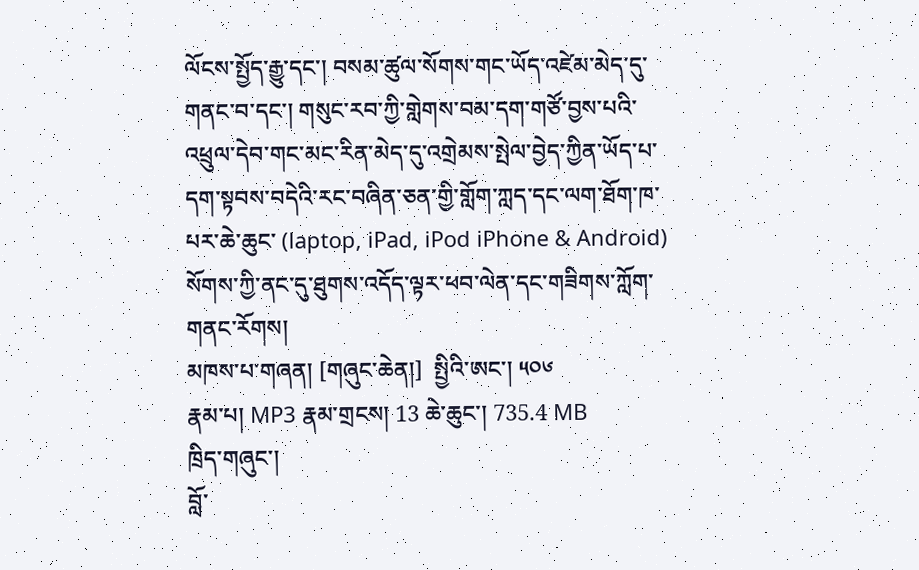ལོངས་སྤྱོད་རྒྱུ་དང་། བསམ་ཚུལ་སོགས་གང་ཡོད་འཛེམ་མེད་དུ་གནང་བ་དང་། གསུང་རབ་ཀྱི་གླེགས་བམ་དག་གཙོ་བྱས་པའི་འཕྲུལ་དེབ་གང་མང་རིན་མེད་དུ་འགྲེམས་སྤེལ་བྱེད་ཀྱིན་ཡོད་པ་དག་སྟབས་བདེའི་རང་བཞིན་ཅན་གྱི་གློག་ཀླད་དང་ལག་ཐོག་ཁ་པར་ཆེ་ཆུང་ (laptop, iPad, iPod iPhone & Android) སོགས་ཀྱི་ནང་དུ་ཐུགས་འདོད་ལྟར་ཕབ་ལེན་དང་གཟིགས་ཀློག་གནང་རོགས།
མཁས་པ་གཞན། [གཞུང་ཆེན།]  སྤྱིའི་ཨང་། ༥༠༦
རྣམ་པ། MP3 རྣམ་གྲངས། 13 ཆེ་ཆུང་། 735.4 MB
ཁྲིད་གཞུང་།
བློ་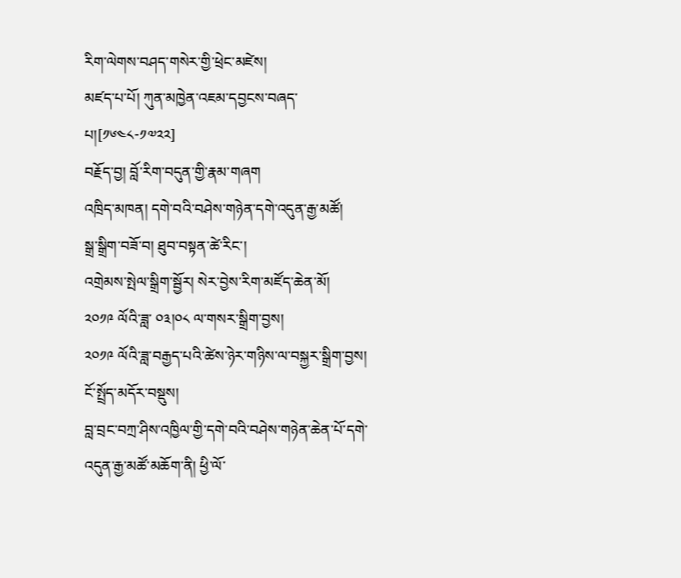རིག་ལེགས་བཤད་གསེར་གྱི་ཕྲེང་མཛེས།
མཛད་པ་པོ། ཀུན་མཁྱེན་འཇམ་དབྱངས་བཞད་པ།[༡༦༤༨-༡༧༢༢]
བརྗོད་བྱ། བློ་རིག་བདུན་གྱི་རྣམ་གཞག
འཁྲིད་མཁན། དགེ་བའི་བཤེས་གཉེན་དགེ་འདུན་རྒྱ་མཚོ།
སྒྲ་སྒྲིག་བཟོ་བ། ཐུབ་བསྟན་ཚེ་རིང་།
འགྲེམས་སྤེལ་སྒྲིག་སྦྱོར། སེར་བྱེས་རིག་མཛོད་ཆེན་མོ།
༢༠༡༩ ལོའི་ཟླ་ ༠༣།༠༨ ལ་གསར་སྒྲིག་བྱས།
༢༠༡༩ ལོའི་ཟླ་བརྒྱད་པའི་ཚེས་ཉེར་གཉིས་ལ་བསྐྱར་སྒྲིག་བྱས།
ངོ་སྤྲོད་མདོར་བསྡུས།
བླ་བྲང་བཀྲ་ཤིས་འཁྱིལ་གྱི་དགེ་བའི་བཤེས་གཉེན་ཆེན་པོ་དགེ་འདུན་རྒྱ་མཚོ་མཆོག་ནི། ཕྱི་ལོ་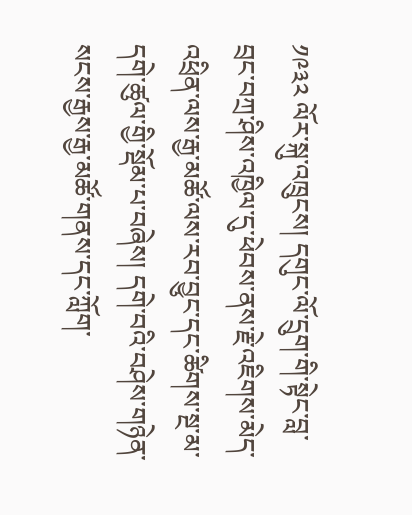༡༩༣༢ ལོར་སྐུ་འཁྲུངས། དགུང་ལོ་དྲུག་གི་སྟེང་བླ་བྲང་བཀྲ་ཤིས་འཁྱིལ་དུ་ཕེབས་ནས་རྗེ་འཇིགས་མེད་འཕྲིན་ལས་རྒྱ་མཚོ་ལས་རབ་བྱུང་དང་ཚིགས་སྔ་མ་དགེ་ཚུལ་གྱི་སྡོམ་པ་བཞེས། དགེ་བའི་བཤེས་གཉེན་སངས་རྒྱས་རྒྱ་མཚོ་གནས་དང་ཀློག་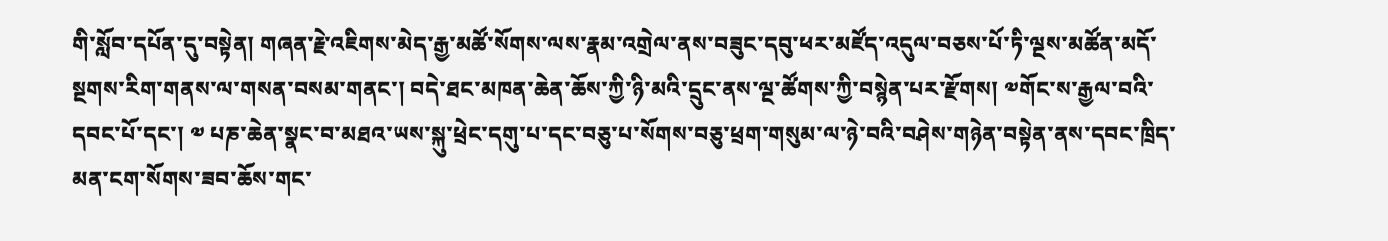གི་སློབ་དཔོན་དུ་བསྟེན། གཞན་རྗེ་འཇིགས་མེད་རྒྱ་མཚོ་སོགས་ལས་རྣམ་འགྲེལ་ནས་བཟུང་དབུ་ཕར་མཛོད་འདུལ་བཅས་པོ་ཏི་ལྔས་མཚོན་མདོ་སྔགས་རིག་གནས་ལ་གསན་བསམ་གནང་། བདེ་ཐང་མཁན་ཆེན་ཆོས་ཀྱི་ཉི་མའི་དྲུང་ནས་ལྔ་ཚོགས་ཀྱི་བསྙེན་པར་རྫོགས། ༧གོང་ས་རྒྱལ་བའི་དབང་པོ་དང་། ༧ པཎ་ཆེན་སྣང་བ་མཐའ་ཡས་སྐུ་ཕྲེང་དགུ་པ་དང་བཅུ་པ་སོགས་བཅུ་ཕྲག་གསུམ་ལ་ཉེ་བའི་བཤེས་གཉེན་བསྟེན་ནས་དབང་ཁྲིད་མན་ངག་སོགས་ཟབ་ཆོས་གང་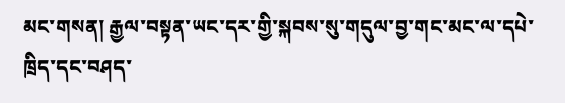མང་གསན། རྒྱལ་བསྟན་ཡང་དར་གྱི་སྐབས་སུ་གདུལ་བྱ་གང་མང་ལ་དཔེ་ཁྲིད་དང་བཤད་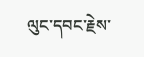ལུང་དབང་རྗེས་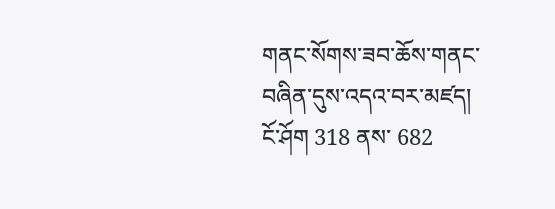གནང་སོགས་ཟབ་ཆོས་གནང་བཞིན་དུས་འདའ་བར་མཛད།
ངོ་ཤོག 318 ནས་ 682